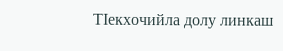ТIекхочийла долу линкаш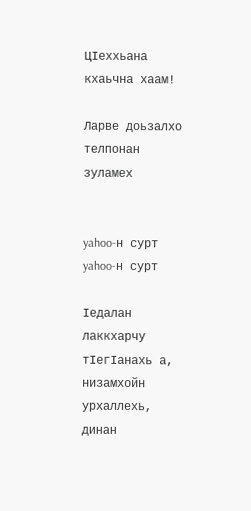ЦIеххьана кхаьчна хаам!

Ларве доьзалхо телпонан зуламех


yahoo-н сурт
yahoo-н сурт

Iедалан лаккхарчу тIегIанахь а, низамхойн урхаллехь, динан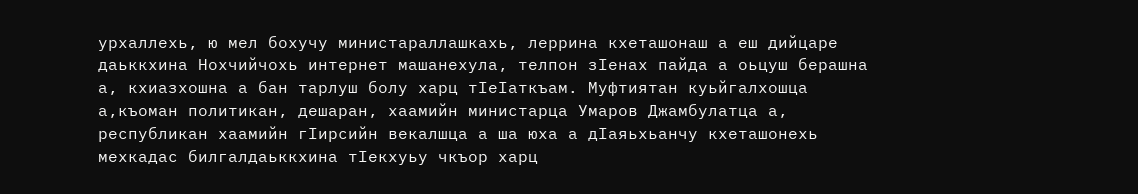урхаллехь, ю мел бохучу министараллашкахь, леррина кхеташонаш а еш дийцаре даьккхина Нохчийчохь интернет машанехула, телпон зIенах пайда а оьцуш берашна а, кхиазхошна а бан тарлуш болу харц тIеIаткъам. Муфтиятан куьйгалхошца а,къоман политикан, дешаран, хаамийн министарца Умаров Джамбулатца а, республикан хаамийн гIирсийн векалшца а ша юха а дIаяьхьанчу кхеташонехь мехкадас билгалдаьккхина тIекхуьу чкъор харц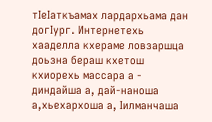тIеIаткъамах лардархьама дан догIург. Интернетехь хааделла кхераме ловзаршца доьзна бераш кхетош кхиорехь массара а - диндайша а, дай-наноша а,хьехархоша а, Iилманчаша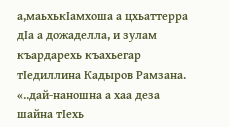а,маьхькIамхоша а цхьаттерра дIа а дожаделла, и зулам къардарехь къахьегар тIедиллина Кадыров Рамзана. «..дай-наношна а хаа деза шайна тIехь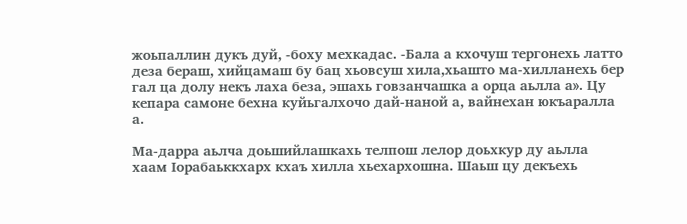жоьпаллин дукъ дуй, -боху мехкадас. -Бала а кхочуш тергонехь латто деза бераш, хийцамаш бу бац хьовсуш хила,хьашто ма-хилланехь бер гал ца долу некъ лаха беза, эшахь говзанчашка а орца аьлла а». Цу кепара самоне бехна куйьгалхочо дай-наной а, вайнехан юкъаралла а.

Ма-дарра аьлча доьшийлашкахь телпош лелор доьхкур ду аьлла хаам Iорабаьккхарх кхаъ хилла хьехархошна. Шаьш цу декъехь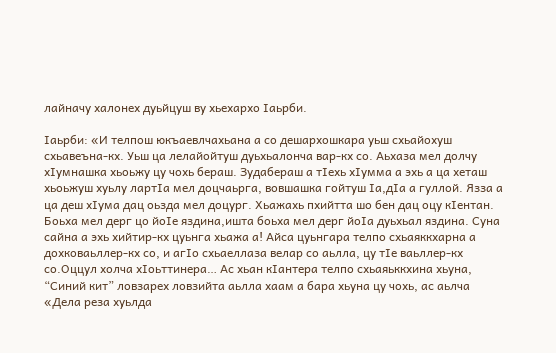лайначу халонех дуьйцуш ву хьехархо Iаьрби.

Iаьрби: «И телпош юкъаевлчахьана а со дешархошкара уьш схьайохуш схьавеъна-кх. Уьш ца лелайойтуш дуьхьалонча вар-кх со. Аьхаза мел долчу хIумнашка хьоьжу цу чохь бераш. Зудабераш а тIехь хIумма а эхь а ца хеташ хьоьжуш хуьлу лартIа мел доцчаьрга, вовшашка гойтуш Iа,дIа а гуллой. Язза а ца деш хIума дац оьзда мел доцург. Хьажахь пхийтта шо бен дац оцу кIентан. Боьха мел дерг цо йоIе яздина,ишта боьха мел дерг йоIа дуьхьал яздина. Суна сайна а эхь хийтир-кх цуьнга хьажа а! Айса цуьнгара телпо схьаяккхарна а дохковаьллер-кх со, и агIо схьаеллаза велар со аьлла, цу тIе ваьллер-кх со.Оццул холча хIоьттинера… Ас хьан кIантера телпо схьаяьккхина хьуна, “Синий кит” ловзарех ловзийта аьлла хаам а бара хьуна цу чохь, ас аьлча «Дела реза хуьлда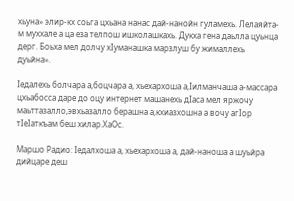хьуна» элир-кх соьга цхьана нанас дай-нанойн гуламехь. Лелаяйта-м муххале а ца еза телпош ишколашкахь. Дукха гена даьлла цуьнца дерг. Боьха мел долчу хIуманашка марзлуш бу жималлехь дуьйна».

Iедалехь болчара а,боцчара а, хьехархоша а,Iилманчаша а-массара цхьабосса даре до оцу интернет машанехь дIаса мел яржочу маьттазалло,эвхьазалло берашна а,кхиазхошна а вочу агIор тIеIаткъам беш хилар.ХаОс.

Маршо Радио: Iедалхоша а, хьехархоша а, дай-наноша а шуьйра дийцаре деш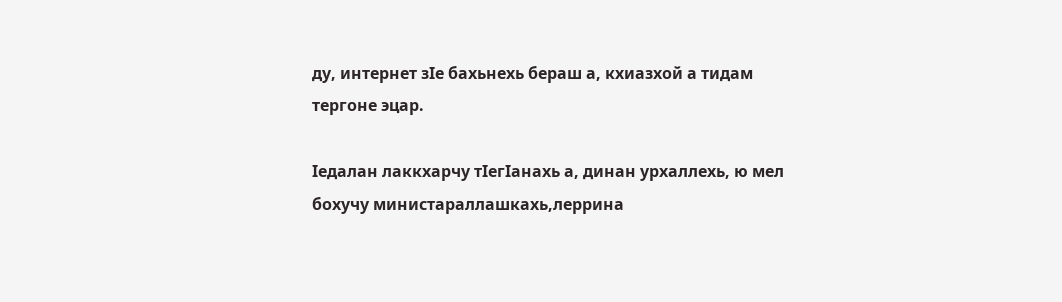ду, интернет зIе бахьнехь бераш а, кхиазхой а тидам тергоне эцар.

Iедалан лаккхарчу тIегIанахь а, динан урхаллехь, ю мел бохучу министараллашкахь,леррина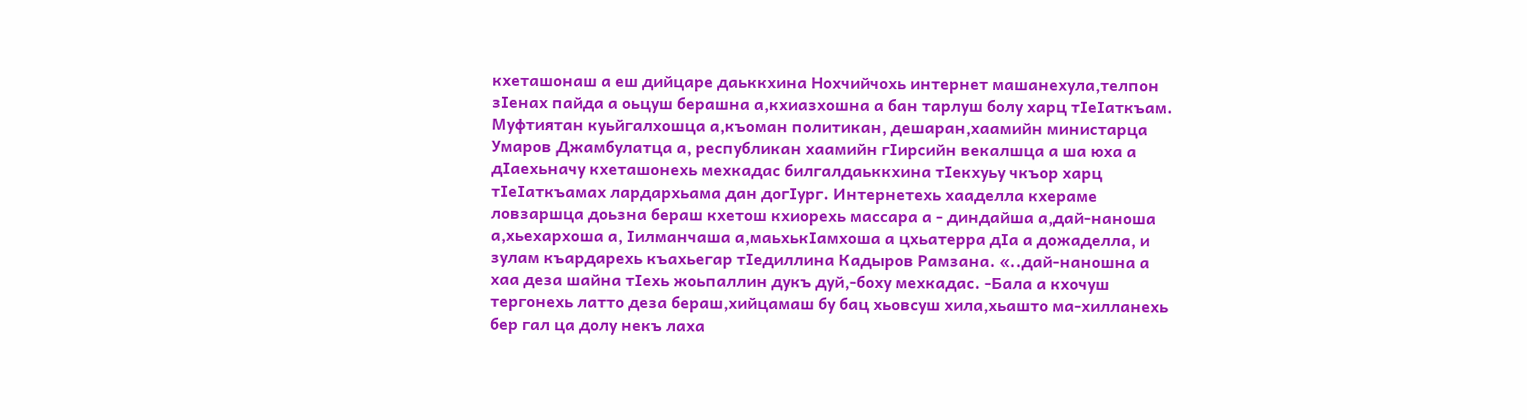кхеташонаш а еш дийцаре даьккхина Нохчийчохь интернет машанехула,телпон зIенах пайда а оьцуш берашна а,кхиазхошна а бан тарлуш болу харц тIеIаткъам. Муфтиятан куьйгалхошца а,къоман политикан, дешаран,хаамийн министарца Умаров Джамбулатца а, республикан хаамийн гIирсийн векалшца а ша юха а дIаехьначу кхеташонехь мехкадас билгалдаьккхина тIекхуьу чкъор харц тIеIаткъамах лардархьама дан догIург. Интернетехь хааделла кхераме ловзаршца доьзна бераш кхетош кхиорехь массара а - диндайша а,дай-наноша а,хьехархоша а, Iилманчаша а,маьхькIамхоша а цхьатерра дIа а дожаделла, и зулам къардарехь къахьегар тIедиллина Кадыров Рамзана. «..дай-наношна а хаа деза шайна тIехь жоьпаллин дукъ дуй,-боху мехкадас. -Бала а кхочуш тергонехь латто деза бераш,хийцамаш бу бац хьовсуш хила,хьашто ма-хилланехь бер гал ца долу некъ лаха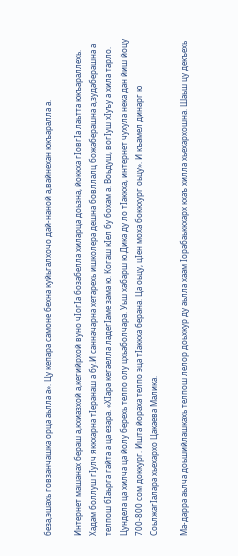беза,эшахь говзанчашка орца аьлла а». Цу кепара самоне бехна куйьгалхочо дай-наной а,вайнехан юкъаралла а.

Интернет машанах бераш а,кхиазхой а,кегийрхой вуно чIогIа бозабелла хиларца доьзна, йоккха гIовгIа лаьтта юкъараллехь. Хадам боллуш гIулч яккхарна тIеранаш а бу.И санначарна хетарехь ишколера дешна бовллалц божаберашна а,зудаберашна а телпош бIаьрга гайта а ца езара. «ХIара кегаелла ладегIаме зама ю. Когаш кIел бу бохам а. Воьдуш, вогIуш хIуъу а хила тарло. Цундела ца хилча ца йолу берехь телпо олу цхьаболчара. Уьш хабарш ю.Дика ду ло тIаккха, интернет чухула нека дан йиш йоцу 700-800 сом доккург. Ишта йораха телпо эца тIаккха берана. Ца оьцу, цIен моха боккхург оьцу». И къамел динарг ю СоьлжагIалара хьехархо Цакаева Малика.

Ма-дарра аьлча доьшийлашкахь телпош лелор доьхкур ду аьлла хаам Iорабаьккхарх кхаъ хилла хьехархошна. Шаьш цу декъехь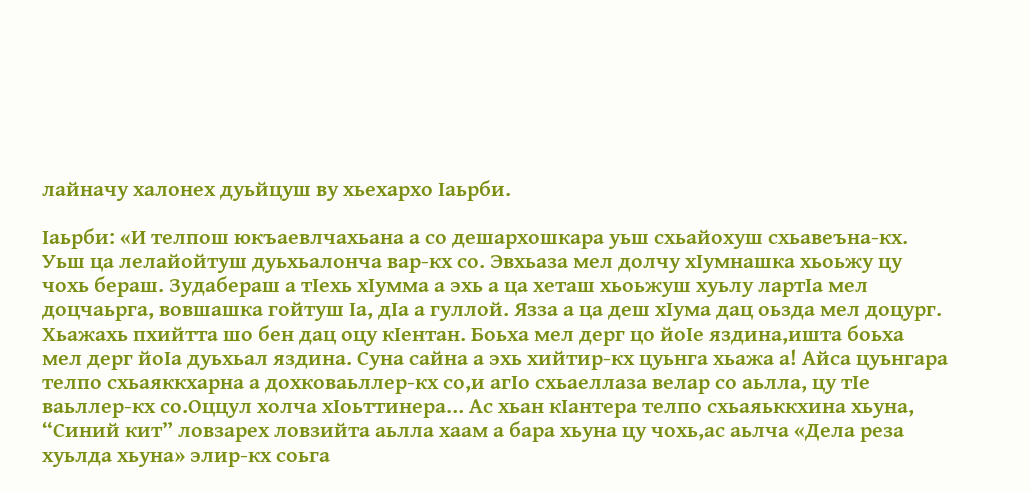лайначу халонех дуьйцуш ву хьехархо Iаьрби.

Iаьрби: «И телпош юкъаевлчахьана а со дешархошкара уьш схьайохуш схьавеъна-кх. Уьш ца лелайойтуш дуьхьалонча вар-кх со. Эвхьаза мел долчу хIумнашка хьоьжу цу чохь бераш. Зудабераш а тIехь хIумма а эхь а ца хеташ хьоьжуш хуьлу лартIа мел доцчаьрга, вовшашка гойтуш Iа, дIа а гуллой. Язза а ца деш хIума дац оьзда мел доцург. Хьажахь пхийтта шо бен дац оцу кIентан. Боьха мел дерг цо йоIе яздина,ишта боьха мел дерг йоIа дуьхьал яздина. Суна сайна а эхь хийтир-кх цуьнга хьажа а! Айса цуьнгара телпо схьаяккхарна а дохковаьллер-кх со,и агIо схьаеллаза велар со аьлла, цу тIе ваьллер-кх со.Оццул холча хIоьттинера… Ас хьан кIантера телпо схьаяьккхина хьуна, “Синий кит” ловзарех ловзийта аьлла хаам а бара хьуна цу чохь,ас аьлча «Дела реза хуьлда хьуна» элир-кх соьга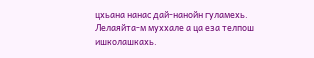цхьана нанас дай-нанойн гуламехь. Лелаяйта-м муххале а ца еза телпош ишколашкахь.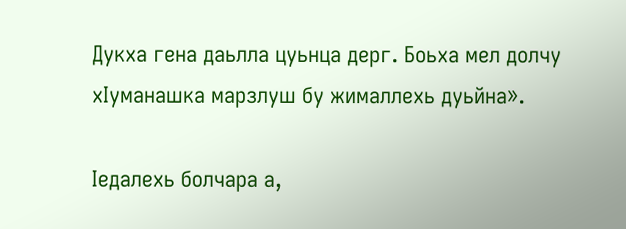Дукха гена даьлла цуьнца дерг. Боьха мел долчу хIуманашка марзлуш бу жималлехь дуьйна».

Iедалехь болчара а,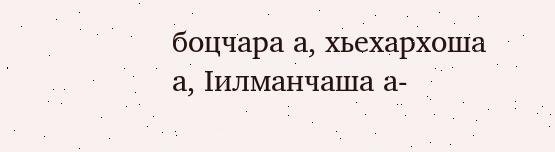боцчара а, хьехархоша а, Iилманчаша а-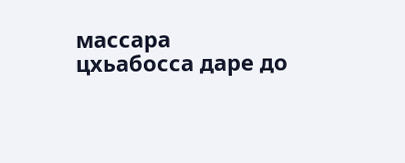массара цхьабосса даре до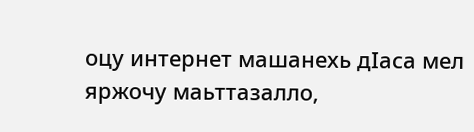оцу интернет машанехь дIаса мел яржочу маьттазалло,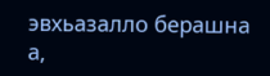эвхьазалло берашна а,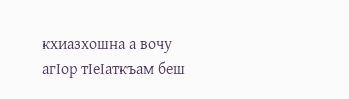кхиазхошна а вочу агIор тIеIаткъам беш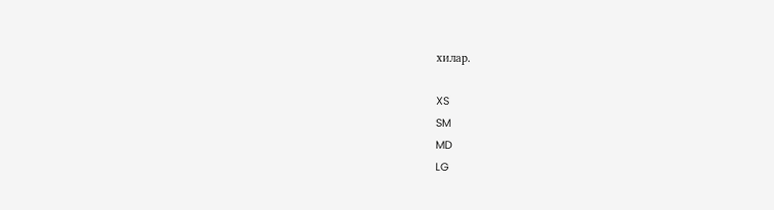хилар.

XS
SM
MD
LG